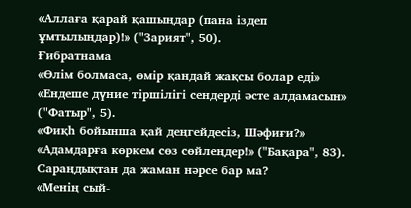«Аллаға қарай қашыңдар (пана іздеп ұмтылыңдар)!» ("Зарият", 50).
Ғибратнама
«Өлім болмаса, өмір қандай жақсы болар еді»
«Ендеше дүние тіршілігі сендерді әсте алдамасын» ("Фатыр", 5).
«Фиқһ бойынша қай деңгейдесіз, Шәфиғи?»
«Адамдарға көркем сөз сөйлеңдер!» ("Бақара", 83).
Сараңдықтан да жаман нәрсе бар ма?
«Менің сый-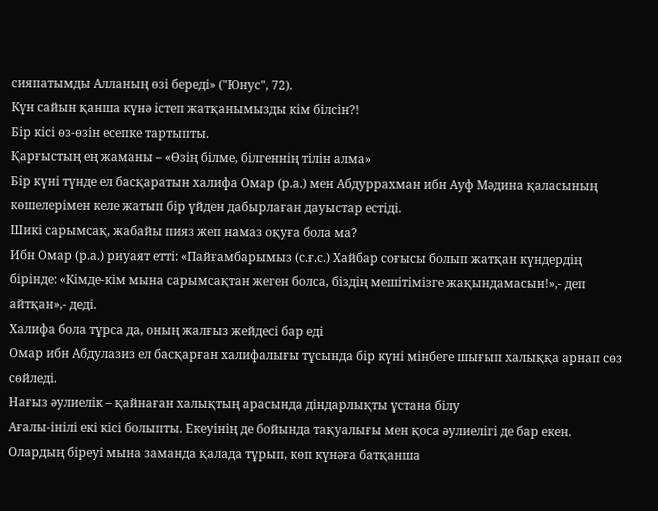сияпатымды Алланың өзі береді» ("Юнус", 72).
Күн сайын қанша күнә істеп жатқанымызды кім білсін?!
Бір кісі өз-өзін есепке тартыпты.
Қарғыстың ең жаманы – «Өзің білме, білгеннің тілін алма»
Бір күні түнде ел басқаратын халифа Омар (р.а.) мен Абдуррахман ибн Ауф Мәдина қаласының көшелерімен келе жатып бір үйден дабырлаған дауыстар естіді.
Шикі сарымсақ, жабайы пияз жеп намаз оқуға бола ма?
Ибн Омар (р.а.) риуаят етті: «Пайғамбарымыз (с.ғ.с.) Хайбар соғысы болып жатқан күндердің бірінде: «Кімде-кім мына сарымсақтан жеген болса, біздің мешітімізге жақындамасын!»,- деп айтқан»,- деді.
Халифа бола тұрса да, оның жалғыз жейдесі бар еді
Омар ибн Абдулазиз ел басқарған халифалығы тұсында бір күні мінбеге шығып халыққа арнап сөз сөйледі.
Нағыз әулиелік – қайнаған халықтың арасында діндарлықты ұстана білу
Ағалы-інілі екі кісі болыпты. Екеуінің де бойында тақуалығы мен қоса әулиелігі де бар екен. Олардың біреуі мына заманда қалада тұрып, көп күнәға батқанша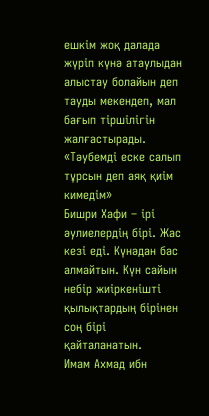ешкім жоқ далада жүріп күнә атаулыдан алыстау болайын деп тауды мекендеп, мал бағып тіршілігін жалғастырады.
«Тәубемді еске салып тұрсын деп аяқ қиім кимедім»
Бишри Хафи – ірі әулиелердің бірі. Жас кезі еді. Күнәдан бас алмайтын. Күн сайын небір жиіркенішті қылықтардың бірінен соң бірі қайталанатын.
Имам Ахмад ибн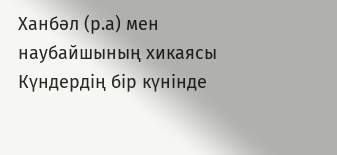Ханбәл (р.а) мен наубайшының хикаясы
Күндердің бір күнінде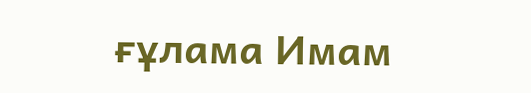ғұлама Имам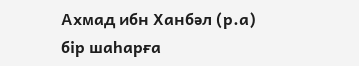Ахмад ибн Ханбәл (р.а) бір шаһарға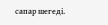сапар шегеді.